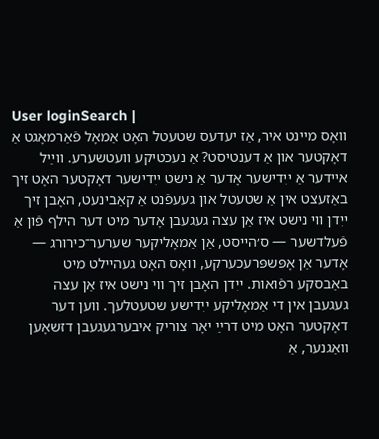User loginSearch |
וואָס מיינט איר, אַז יעדעס שטעטל האָט אַמאָל פֿאַרמאָגט אַ דאָקטער און אַ דענטיסט? אַ נעכטיקע וועטשערע. ווײַל איידער אַ ייִדישער אָדער אַ נישט ייִדישער דאָקטער האָט זיך באַזעצט אין אַ שטעטל און געעפֿנט אַ קאַבינעט, האָבן זיך ייִדן ווי נישט איז אַן עצה געגעבן אָדער מיט דער הילף פֿון אַ פֿעלדשער — ס׳הייסט, אַן אַמאָליקער שערער־כירורג — אָדער אַן אָפּשפּרעכערקע, וואָס האָט געהיילט מיט באַבסקע רפֿואות. ייִדן האָבן זיך ווי נישט איז אַן עצה געגעבן אין די אַמאָליקע ייִדישע שטעטלעך. ווען דער דאָקטער האָט מיט דרײַ יאָר צוריק איבערגעגעבן דזשאָען וואַגנער, אַ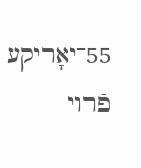55־יאָריקע פֿרוי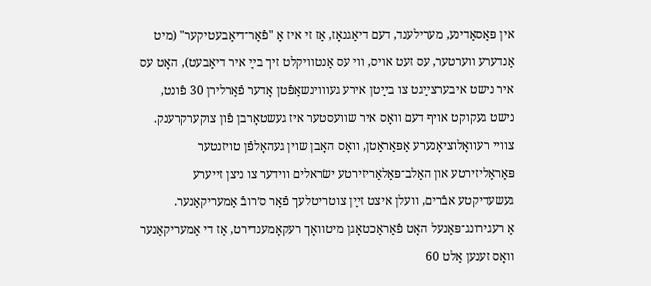אין פּאַסאַדינע, מערילענד, דעם דיאַגנאָז, אַז זי איז אַ "פֿאַר־דיאַבעטיקער" (מיט אַנדערע ווערטער, עס זעט אויס, ווי עס אַנטוויקלט זיך בײַ איר דיאַבעט), האָט עס איר נישט איבערצײַגט צו בײַטן אירע געוווינשאַפֿטן אָדער פֿאַרלירן 30 פֿונט, נישט געקוקט אויף דעם וואָס איר שוועסטער איז געשטאָרבן פֿון צוקערקרענק.
צוויי רעוואָלוציאָנערע אַפּאַראַטן, וואָס האָבן שוין געהאָלפֿן טויזנטער פּאַראַליזירטע און האַלב־פּאַלאַריזירטע ישׂראלים ווידער צו ניצן זייערע געשעדיקטע אבֿרים, וועלן איצט זײַן צוטריטלעך פֿאַר ס׳רובֿ אַמעריקאַנער.
אַ רעגירונג־פּאַנעל האָט פֿאַראַכטאָגן מיטוואָך רעקאָמענדירט, אַז די אַמעריקאַנער וואָס זענען אַלט 60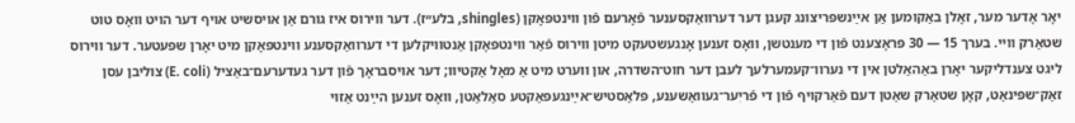יאָר אָדער מער, זאָלן באַקומען אַן אײַנשפּריצונג קעגן דער דערוואַקסענער פֿאָרעם פֿון ווינטפּאָקן (shingles, בלע״ז). דער ווירוס איז גורם אַן אויסשיט אויף דער הויט וואָס טוט שטאַרק וויי. בערך 15 — 30 פּראָצענט פֿון די מענטשן, וואָס זענען אָנגעשטעקט מיטן ווירוס פֿאַר ווינטפּאָקן אַנטוויקלען די דערוואַקסענע ווינטפּאָקן מיט יאָרן שפּעטער. דער ווירוס ליגט צענדליקער יאָרן באַהאַלטן אין די נערוו־קעמערלעך לעבן דער חוט־השדרה, און ווערט מיט אַ מאָל אַקטיוו; דער אויסבראָך פֿון דער געדערעם־באַציל (E. coli) צוליבן עסן זאַק־שפּינאַט, קאָן שטאַרק שאַטן דעם פֿאַרקויף פֿון די פֿריִער־געוואַשענע, פּלאַסטיש־אײַנגעפּאַקטע סאַלאַטן, וואָס זענען הײַנט אַזוי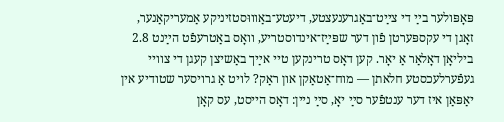פּאָפּולער בײַ די צײַט־באַגרענעצטע, דיעטע־באַוווּסטזיניקע אַמעריקאַנער, זאָגן די עקספּערטן פֿון דער שפּײַז־אינדוסטריע, וואָס באַטרעפֿט הײַנט 2.8 ביליאָן דאָלאַר אַ יאָר. קען דאָס טרינקען טיי אײַך באַשיצן קעגן די צוויי געפֿערלעכסטע חלאתן — מוח־אַטאַקן און ראַק? לויט אַ גרויסער שטודיע אין יאַפּאַן איז דער ענטפֿער סײַ יאָ, סײַ ניין: דאָס הייסט, עס קאָן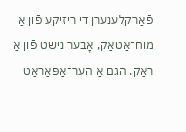פֿאַרקלענערן די ריזיקע פֿון אַ מוח־אַטאַק, אָבער נישט פֿון אַ ראַק. הגם אַ הער־אַפּאַראַט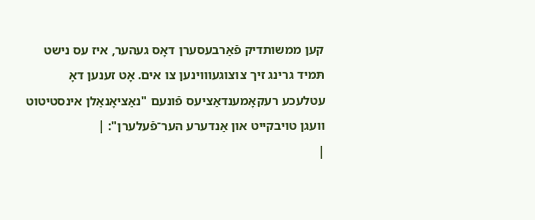קען ממשותדיק פֿאַרבעסערן דאָס געהער, איז עס נישט תּמיד גרינג זיך צוצוגעוווינען צו אים. אָט זענען דאָ עטלעכע רעקאָמענדאַציעס פֿונעם "נאַציאָנאַלן אינסטיטוט וועגן טויבקייט און אַנדערע הער־פֿעלערן": |
|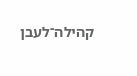קהילה־לעבן